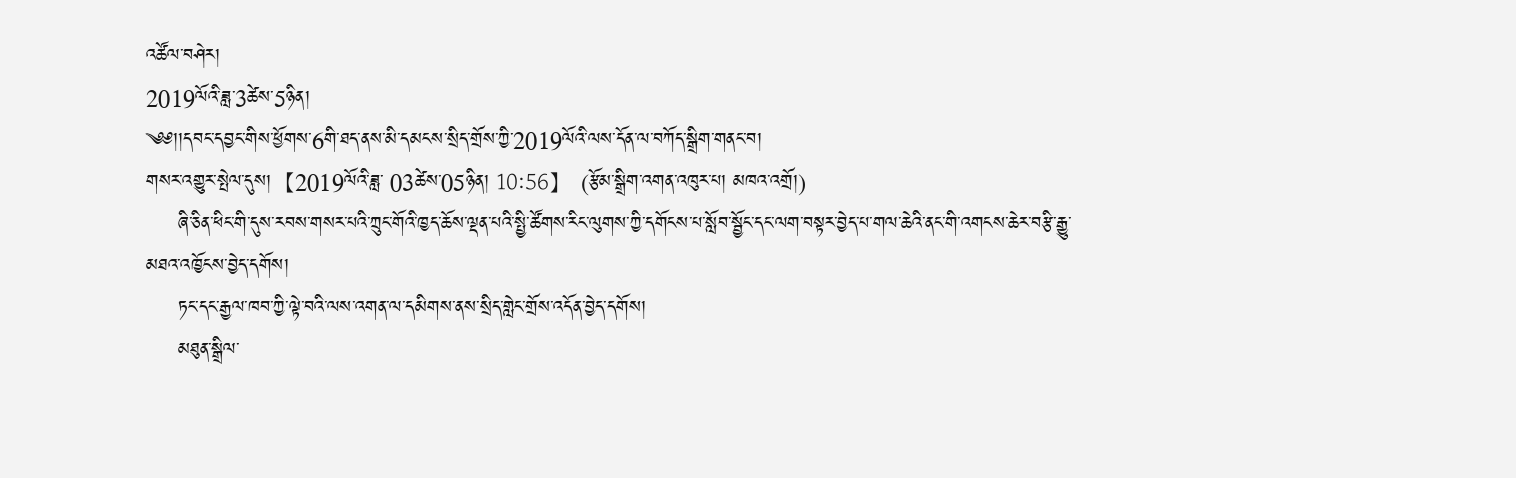འཚོལ་བཤེར།
2019ལོའི་ཟླ་3ཚེས་5ཉིན།
༄༅།།དབང་དབྱང་གིས་ཕྱོགས་6གི་ཐད་ནས་མི་དམངས་སྲིད་གྲོས་ཀྱི་2019ལོའི་ལས་དོན་ལ་བཀོད་སྒྲིག་གནང་བ།
གསར་འགྱུར་སྤེལ་དུས།  【2019ལོའི་ཟླ་ 03ཚེས་05ཉིན། 10:56】   (རྩོམ་སྒྲིག་འགན་འཁུར་པ། མཁའ་འགྲོ།)
     ཞི་ཅིན་ཕིང་གི་དུས་རབས་གསར་པའི་ཀྲུང་གོའི་ཁྱད་ཆོས་ལྡན་པའི་སྤྱི་ཚོགས་རིང་ལུགས་ཀྱི་དགོངས་པ་སློབ་སྦྱོང་དང་ལག་བསྟར་བྱེད་པ་གལ་ཆེའི་ནང་གི་འགངས་ཆེར་བརྩི་རྒྱུ་མཐའ་འཁྱོངས་བྱེད་དགོས།
     ཏང་དང་རྒྱལ་ཁབ་ཀྱི་ལྟེ་བའི་ལས་འགན་ལ་དམིགས་ནས་སྲིད་གླེང་གྲོས་འདོན་བྱེད་དགོས།
     མཐུན་སྒྲིལ་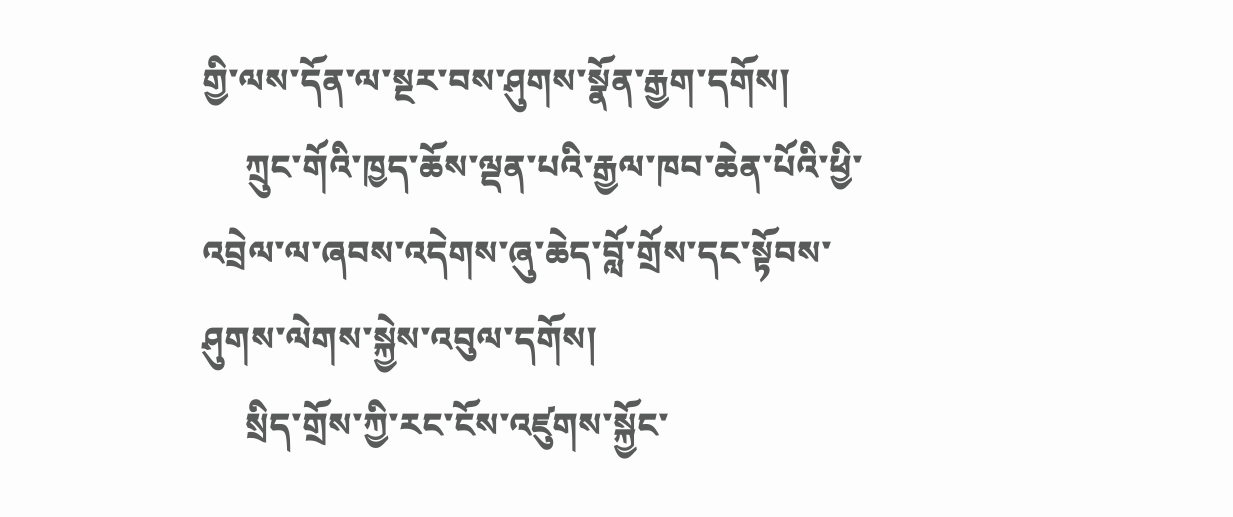གྱི་ལས་དོན་ལ་སྔར་བས་ཤུགས་སྣོན་རྒྱག་དགོས།
     ཀྲུང་གོའི་ཁྱད་ཆོས་ལྡན་པའི་རྒྱལ་ཁབ་ཆེན་པོའི་ཕྱི་འབྲེལ་ལ་ཞབས་འདེགས་ཞུ་ཆེད་བློ་གྲོས་དང་སྟོབས་ཤུགས་ལེགས་སྐྱེས་འབུལ་དགོས།
     སྲིད་གྲོས་ཀྱི་རང་ངོས་འཛུགས་སྐྱོང་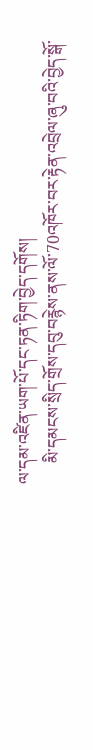ལ་དམ་འཛིན་ཡག་པོ་དང་ཏན་ཏིག་བྱེད་དགོས།
     མི་དམངས་སྲིད་གྲོས་དབུ་བརྙེས་ནས་ལོ་70འཁོར་བར་རྟེན་འབྲེལ་ཞུ་བའི་བྱེད་སྒོ་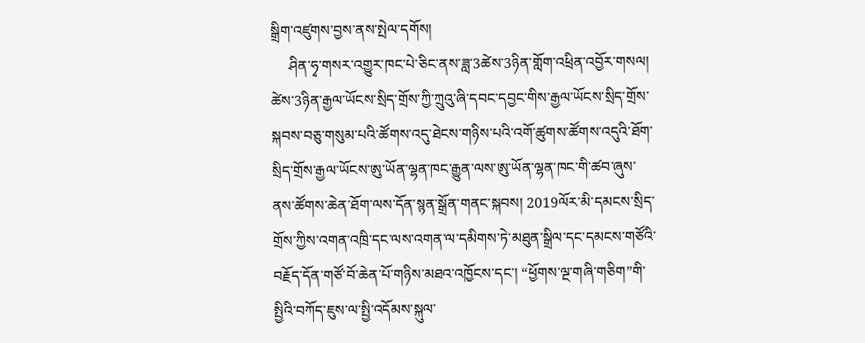སྒྲིག་འཛུགས་བྱས་ནས་སྤེལ་དགོས།
     ཤིན་ཧྭ་གསར་འགྱུར་ཁང་པེ་ཅིང་ནས་ཟླ་3ཚེས་3ཉིན་གློག་འཕྲིན་འབྱོར་གསལ། ཚེས་3ཉིན་རྒྱལ་ཡོངས་སྲིད་གྲོས་ཀྱི་ཀྲུའུ་ཞི་དབང་དབྱང་གིས་རྒྱལ་ཡོངས་སྲིད་གྲོས་སྐབས་བཅུ་གསུམ་པའི་ཚོགས་འདུ་ཐེངས་གཉིས་པའི་འགོ་ཚུགས་ཚོགས་འདུའི་ཐོག་སྲིད་གྲོས་རྒྱལ་ཡོངས་ཨུ་ཡོན་ལྷན་ཁང་རྒྱུན་ལས་ཨུ་ཡོན་ལྷན་ཁང་གི་ཚབ་ཞུས་ནས་ཚོགས་ཆེན་ཐོག་ལས་དོན་སྙན་སྒྲོན་གནང་སྐབས། 2019ལོར་མི་དམངས་སྲིད་གྲོས་ཀྱིས་འགན་འཁྲི་དང་ལས་འགན་ལ་དམིགས་ཏེ་མཐུན་སྒྲིལ་དང་དམངས་གཙོའི་བརྗོད་དོན་གཙོ་བོ་ཆེན་པོ་གཉིས་མཐའ་འཁྱོངས་དང་། “ཕྱོགས་ལྔ་གཞི་གཅིག”གི་སྤྱིའི་བཀོད་ཇུས་ལ་སྤྱི་འདོམས་སྐུལ་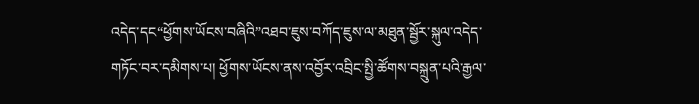འདེད་དང“ཕྱོགས་ཡོངས་བཞིའི”འཐབ་ཇུས་བཀོད་ཇུས་ལ་མཐུན་སྦྱོར་སྐུལ་འདེད་གཏོང་བར་དམིགས་པ། ཕྱོགས་ཡོངས་ནས་འབྱོར་འབྲིང་སྤྱི་ཚོགས་བསྐྲུན་པའི་རྒྱལ་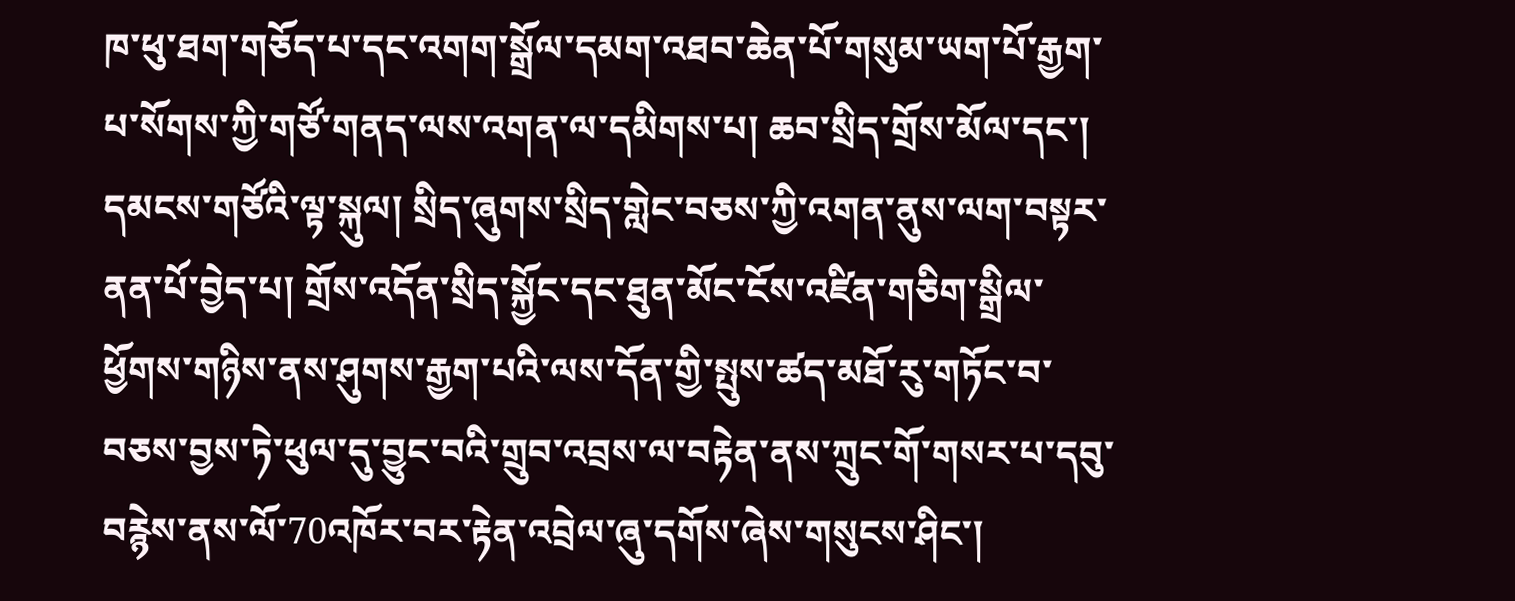ཁ་ཕུ་ཐག་གཅོད་པ་དང་འགག་སྒྲོལ་དམག་འཐབ་ཆེན་པོ་གསུམ་ཡག་པོ་རྒྱག་པ་སོགས་ཀྱི་གཙོ་གནད་ལས་འགན་ལ་དམིགས་པ། ཆབ་སྲིད་གྲོས་མོལ་དང་། དམངས་གཙོའི་ལྟ་སྐུལ། སྲིད་ཞུགས་སྲིད་གླེང་བཅས་ཀྱི་འགན་ནུས་ལག་བསྟར་ནན་པོ་བྱེད་པ། གྲོས་འདོན་སྲིད་སྐྱོང་དང་ཐུན་མོང་ངོས་འཛིན་གཅིག་སྒྲིལ་ཕྱོགས་གཉིས་ནས་ཤུགས་རྒྱག་པའི་ལས་དོན་གྱི་སྤུས་ཚད་མཐོ་རུ་གཏོང་བ་བཅས་བྱས་ཏེ་ཕུལ་དུ་བྱུང་བའི་གྲུབ་འབྲས་ལ་བརྟེན་ནས་ཀྲུང་གོ་གསར་པ་དབུ་བརྙེས་ནས་ལོ་70འཁོར་བར་རྟེན་འབྲེལ་ཞུ་དགོས་ཞེས་གསུངས་ཤིང་།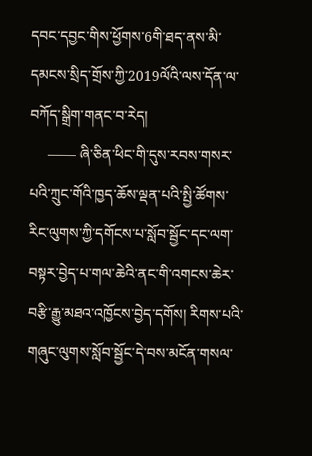དབང་དབྱང་གིས་ཕྱོགས་6གི་ཐད་ནས་མི་དམངས་སྲིད་གྲོས་ཀྱི་2019ལོའི་ལས་དོན་ལ་བཀོད་སྒྲིག་གནང་བ་རེད།
     —— ཞི་ཅིན་ཕིང་གི་དུས་རབས་གསར་པའི་ཀྲུང་གོའི་ཁྱད་ཆོས་ལྡན་པའི་སྤྱི་ཚོགས་རིང་ལུགས་ཀྱི་དགོངས་པ་སློབ་སྦྱོང་དང་ལག་བསྟར་བྱེད་པ་གལ་ཆེའི་ནང་གི་འགངས་ཆེར་བརྩི་རྒྱུ་མཐའ་འཁྱོངས་བྱེད་དགོས། རིགས་པའི་གཞུང་ལུགས་སློབ་སྦྱོང་དེ་བས་མངོན་གསལ་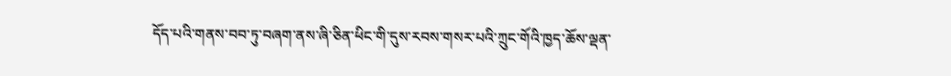དོད་པའི་གནས་བབ་ཏུ་བཞག་ནས་ཞི་ཅིན་ཕིང་གི་དུས་རབས་གསར་པའི་ཀྲུང་གོའི་ཁྱད་ཆོས་ལྡན་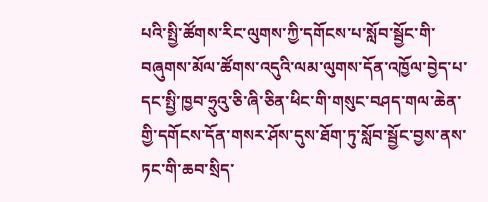པའི་སྤྱི་ཚོགས་རིང་ལུགས་ཀྱི་དགོངས་པ་སློབ་སྦྱོང་གི་བཞུགས་མོལ་ཚོགས་འདུའི་ལམ་ལུགས་དོན་འཁྱོལ་བྱེད་པ་དང་སྤྱི་ཁྱབ་ཧྲུའུ་ཅི་ཞི་ཅིན་ཕིང་གི་གསུང་བཤད་གལ་ཆེན་གྱི་དགོངས་དོན་གསར་ཤོས་དུས་ཐོག་ཏུ་སློབ་སྦྱོང་བྱས་ནས་ཏང་གི་ཆབ་སྲིད་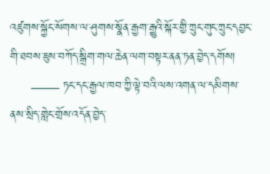འཛུགས་སྐྱོང་སོགས་ལ་ཤུགས་སྣོན་རྒྱག་རྒྱུའི་སྐོར་གྱི་ཀྲུང་གུང་ཀྲུང་དབྱང་གི་ཐབས་ཇུས་བཀོད་སྒྲིག་གལ་ཆེན་ལག་བསྟར་ནན་ཏན་བྱེད་དགོས།
     —— ཏང་དང་རྒྱལ་ཁབ་ཀྱི་ལྟེ་བའི་ལས་འགན་ལ་དམིགས་ནས་སྲིད་གླེང་གྲོས་འདོན་བྱེད་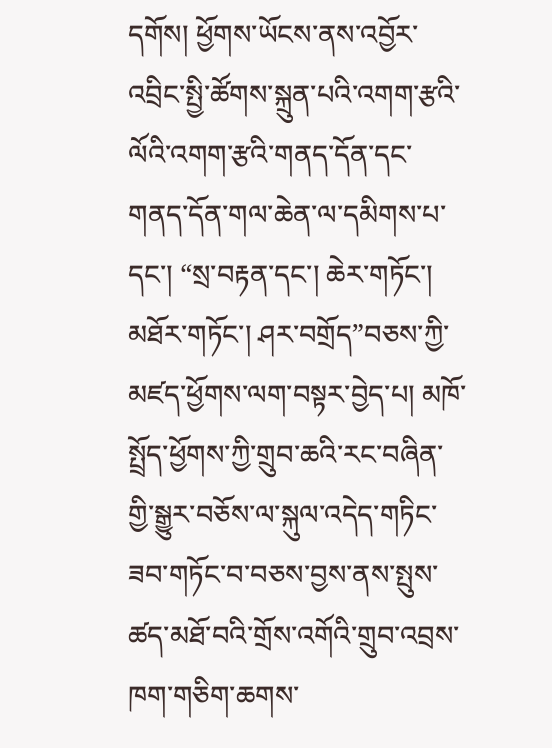དགོས། ཕྱོགས་ཡོངས་ནས་འབྱོར་འབྲིང་སྤྱི་ཚོགས་སྐྲུན་པའི་འགག་རྩའི་ལོའི་འགག་རྩའི་གནད་དོན་དང་གནད་དོན་གལ་ཆེན་ལ་དམིགས་པ་དང་། “སྲ་བརྟན་དང་། ཆེར་གཏོང་། མཐོར་གཏོང་། ཤར་བགྲོད”བཅས་ཀྱི་མཛད་ཕྱོགས་ལག་བསྟར་བྱེད་པ། མཁོ་སྤྲོད་ཕྱོགས་ཀྱི་གྲུབ་ཆའི་རང་བཞིན་གྱི་སྒྱུར་བཅོས་ལ་སྐུལ་འདེད་གཏིང་ཟབ་གཏོང་བ་བཅས་བྱས་ནས་སྤུས་ཚད་མཐོ་བའི་གྲོས་འགོའི་གྲུབ་འབྲས་ཁག་གཅིག་ཆགས་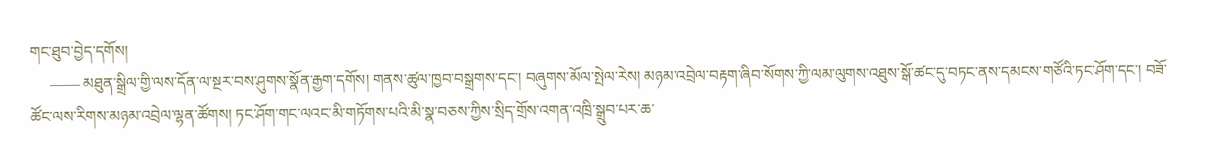གང་ཐུབ་བྱེད་དགོས།
     —— མཐུན་སྒྲིལ་གྱི་ལས་དོན་ལ་སྔར་བས་ཤུགས་སྣོན་རྒྱག་དགོས། གནས་ཚུལ་ཁྱབ་བསྒྲགས་དང་། བཞུགས་མོལ་སྤེལ་རེས། མཉམ་འབྲེལ་བརྟག་ཞིབ་སོགས་ཀྱི་ལམ་ལུགས་འཐུས་སྒོ་ཚང་དུ་བཏང་ནས་དམངས་གཙོའི་ཏང་ཤོག་དང་། བཟོ་ཚོང་ལས་རིགས་མཉམ་འབྲེལ་ལྷན་ཚོགས། ཏང་ཤོག་གང་ལའང་མི་གཏོགས་པའི་མི་སྣ་བཅས་ཀྱིས་སྲིད་གྲོས་འགན་འཁྲི་སྒྲུབ་པར་ཆ་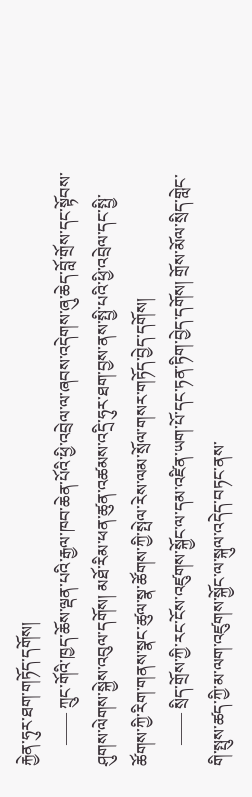རྐྱེན་ཧུར་ཐག་གཏོད་དགོས།
     —— ཀྲུང་གོའི་ཁྱད་ཆོས་ལྡན་པའི་རྒྱལ་ཁབ་ཆེན་པོའི་ཕྱི་འབྲེལ་ལ་ཞབས་འདེགས་ཞུ་ཆེད་བློ་གྲོས་དང་སྟོབས་ཤུགས་ལེགས་སྐྱེས་འབུལ་དགོས། མཐོ་རིམ་ཕན་ཚུན་འཚམས་འདྲི་ཧུར་ཐག་བྱས་ནས་སྤྱི་པའི་ཕྱི་འབྲེལ་དང་སྤྱི་ཚོགས་ཀྱི་རིག་གནས་སྣང་ཚུལ་སྣ་ཚོགས་ཀྱི་སྤེལ་རེས་ལམ་སྲོལ་གསར་གཏོད་བྱེད་དགོས།
     —— སྲིད་གྲོས་ཀྱི་རང་ངོས་འཛུགས་སྐྱོང་ལ་དམ་འཛིན་ཡག་པོ་དང་ཏན་ཏིག་བྱེད་དགོས། གྲོས་མོལ་སྲིད་གླེང་གི་སྤུས་ཚད་ཀྱི་མ་ལག་འཛུགས་སྐྱོང་ལ་སྐུལ་འདེད་བཏང་ནས་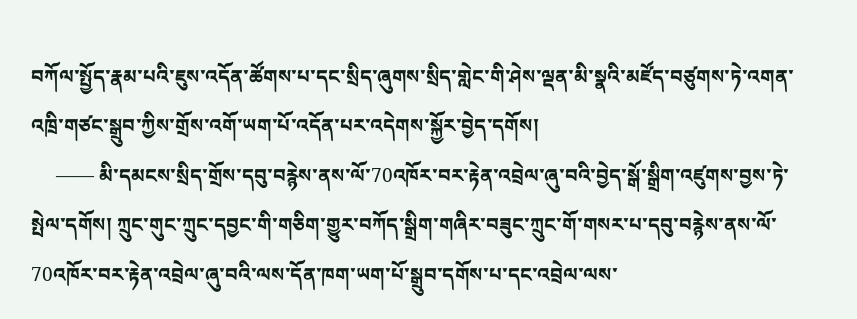བཀོལ་སྤྱོད་རྣམ་པའི་ཇུས་འདོན་ཚོགས་པ་དང་སྲིད་ཞུགས་སྲིད་གླེང་གི་ཤེས་ལྡན་མི་སྣའི་མཛོད་བཙུགས་ཏེ་འགན་འཁྲི་གཙང་སྒྲུབ་ཀྱིས་གྲོས་འགོ་ཡག་པོ་འདོན་པར་འདེགས་སྐྱོར་བྱེད་དགོས།
     —— མི་དམངས་སྲིད་གྲོས་དབུ་བརྙེས་ནས་ལོ་70འཁོར་བར་རྟེན་འབྲེལ་ཞུ་བའི་བྱེད་སྒོ་སྒྲིག་འཛུགས་བྱས་ཏེ་སྤེལ་དགོས། ཀྲུང་གུང་ཀྲུང་དབྱང་གི་གཅིག་གྱུར་བཀོད་སྒྲིག་གཞིར་བཟུང་ཀྲུང་གོ་གསར་པ་དབུ་བརྙེས་ནས་ལོ་70འཁོར་བར་རྟེན་འབྲེལ་ཞུ་བའི་ལས་དོན་ཁག་ཡག་པོ་སྒྲུབ་དགོས་པ་དང་འབྲེལ་ལས་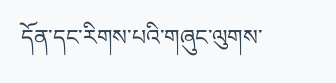དོན་དང་རིགས་པའི་གཞུང་ལུགས་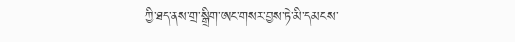ཀྱི་ཐད་ནས་གྲ་སྒྲིག་ཨང་གསར་བྱས་ཏེ་མི་དམངས་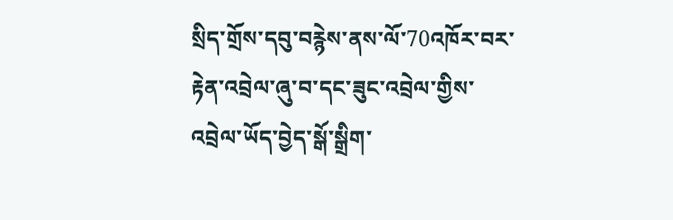སྲིད་གྲོས་དབུ་བརྙེས་ནས་ལོ་70འཁོར་བར་རྟེན་འབྲེལ་ཞུ་བ་དང་ཟུང་འབྲེལ་གྱིས་འབྲེལ་ཡོད་བྱེད་སྒོ་སྒྲིག་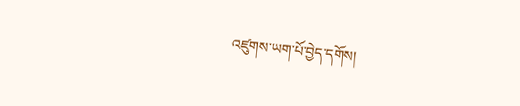འཛུགས་ཡག་པོ་བྱེད་དགོས།